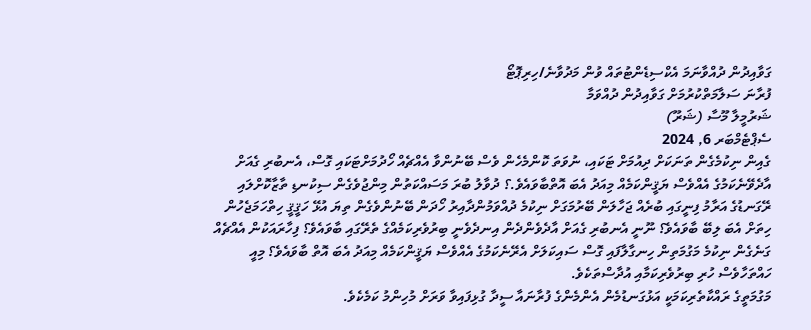ގަވާއިދުން ދުއްވާނަމަ އެކްސިޑެންޓުތައް ވުން މަދުވާނެ/ހިރިޕޮޓޯ
ފުރާނަ ސަލާމަތްކުރުމަށް ގަވާއިދުން ދުއްވަމާ
ޝަރުމީލާ މޫސާ (ޝަރޫ)
ސެޕްޓެމްބަރ 6, 2024
ގެއިން ނިކުމެގެން ތަނަކަށް ދިއުމަށް ޓަކައި، ނުވަތަ ކޮންމެހެން ވެސް ބޭނުންވާ އެއްޗެއް ހޯދުމަށްޓަކައި ގޮސް، އެނބުރި ގެއަށް އާދެވޭނެކަމުގެ އެއްވެސް ޔަޤީންކަމެއް މިއަދު އެބަ އޮތްބާވައެވެ.؟ ދުވާލު ބުރަ މަސައްކަތުން މިންޖުވެގެން ސިކުނޑި ތާޒާކޮށްލައި ރޭގަނޑުގެ އަރާމު ފިނީގައި ބުރެއް ޖަހާލަން ބޭރުމަގަށް ނިކުމެ ދުއްވަމުންދާއިރު ހޯދަން ބޭނުންވެގެން ތިޔަ އުޅޭ ހަޤީޤީ ހިތްހަމަޖެހުން ހިތަށް އެބަ ލިބޭ ބާވައެވެ؟ ނޫނީ އެނބުރި ގެއަށް އާދެވެންދެން އިނދެވެނީ ބިރުވެރިކަމެއްގެ ތެރޭގައި ބާވައެވެ؟ ފިހާރައަކުން އެއްޗެއް ގަނެގެން ނިކުމެ މަގުމަތިން ހިނގާލާފައި ގޮސް ސައިކަލަށް އެރޭނެކަމުގެ އެއްވެސް ޔަޤީންކަމެއް މިއަދު އެބަ އޮތް ބާވައެވެ؟ މިއީ ހައްތަހާވެސް ހުރި ބިރުވެރިކަމާއި އުދާސްތަކެވެ.
މަގުމަތީގެ ރައްކާތެރިކަމަކީ އަޅުގަނޑުމެން އެންމެންގެ ފުރާނައާ ސީދާ ގުޅިފައިވާ ވަރަށް މުހިންމު ކަމެކެވެ.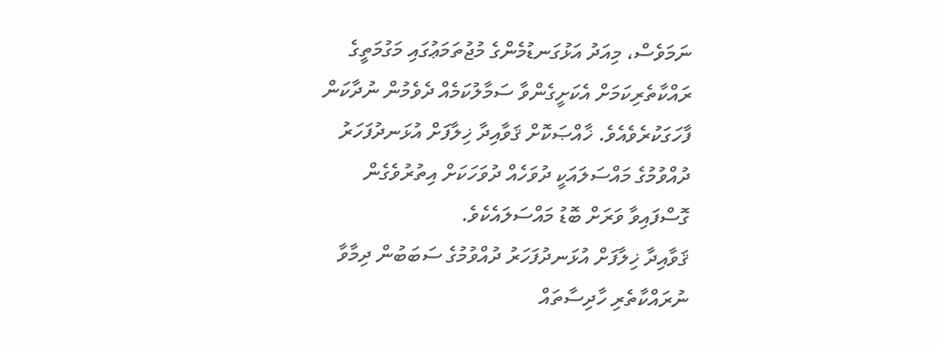ނަމަވެސް، މިއަދު އަޅުގަނޑުމެންގެ މުޖުތަމަޢުގައި މަގުމަތީގެ ރައްކާތެރިކަމަށް އެކަށީގެންވާ ސަމާލުކަމެއް ދެވެމުން ނުދާކަން ފާހަގަކުރެވެއެވެ. ޚާއްޞަކޮށް ޤަވާއިދާ ޚިލާފަށް އުޅަނދުފަހަރު ދުއްވުމުގެ މައްސަލައަކީ ދުވަހެއް ދުވަހަކަށް އިތުރުވެގެން ގޮސްފައިވާ ވަރަށް ބޮޑު މައްސަލައެކެވެ.
ޤަވާއިދާ ޚިލާފަށް އުޅަނދުފަހަރު ދުއްވުމުގެ ސަބަބުން ދިމާވާ ނުރައްކާތެރި ހާދިސާތައް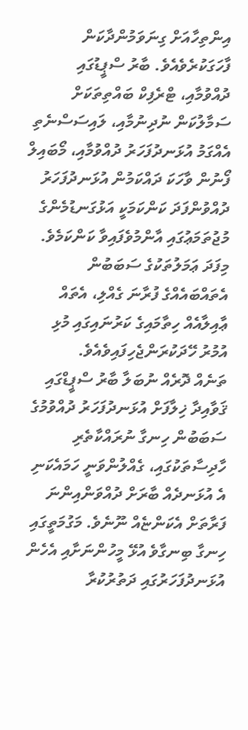އިންތިހާއަށް ގިނަވަމުންދާކަން ފާހަގަކުރެވެއެވެ. ބާރު ސްޕީޑުގައި ދުއްވުމާއި، ޓްރެފިކް ބައްތިތަކަށް ސަމާލުކަން ނުދިނުމާއި، ލައިސަސްނެތި އެއްގަމު އުޅަނދުފަހަރު ދުއްވުމާއި، މޯބައިލް ފޯނުން ވާހަކަ ދައްކަމުން އުޅަނދުފަހަރު ދުއްވުންފަދަ ކަންކަމަކީ އަޅުގަނޑުމެންގެ މުޖުތަމަޢުގައި އާންމުވެފައިވާ ކަންކަމެވެ. މިފަދަ ޢަމަލުތަކުގެ ސަބަބުން އެތައްބައެއްގެ ފުރާނަ ގެއްލި، އެތައް ޢާއިލާއެއް ހިތާމައިގެ ކަރުނައިގައި މުޅި އުމުރު ހޭދަކުރަންޖެހިފައިވެއެވެ.
ތަނެއް ދޮރެއް ނުބަލާ ބާރު ސްޕީޑްގައި ޤަވާއިދާ ޚިލާފަށް އުޅަނދުފަހަރު ދުއްވުމުގެ ސަބަބުން ހިނގާ ނުރައްކާތެރި ހާދިސާތަކުގައި، ގެއްލުންވަނީ ހަމައެކަނި އެ އުޅަނދެއް ބާރަށް ދުއްވަންއިންނަ ފަރާތަށް އެކަންޏެއް ނޫނެވެ. މަގުމަތީގައި ހިނގާ ބިނގާވެ އުޅޭ މީހުންނަށާއި އެހެން އުޅަނދުފަހަރުގައި ދަތުރުކުރާ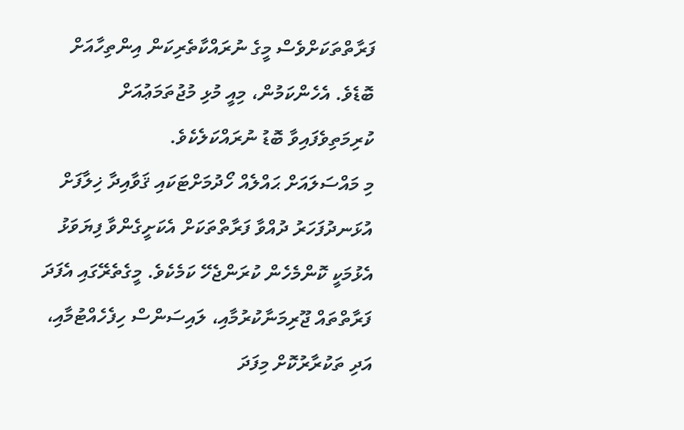ފަރާތްތަކަށްވެސް މީގެ ނުރައްކާތެރިކަން އިންތިހާއަށް ބޮޑެވެ. އެހެންކަމުން، މިއީ މުޅި މުޖުތަމަޢުއަށް ކުރިމަތިވެފައިވާ ބޮޑު ނުރައްކަލެކެވެ.
މި މައްސަލައަށް ޙައްލެއް ހޯދުމަށްޓަކައި ޤަވާއިދާ ޚިލާފަށް އުޅަނދުފަހަރު ދުއްވާ ފަރާތްތަކަށް އެކަށީގެންވާ ފިޔަވަޅު އެޅުމަކީ ކޮންމެހެން ކުރަންޖެހޭ ކަމެކެވެ. މީގެތެރޭގައި އެފަދަ ފަރާތްތައް ޖޫރިމަނާކުރުމާއި، ލައިސަންސް ހިފެހެއްޓުމާއި، އަދި ތަކުރާރުކޮށް މިފަދަ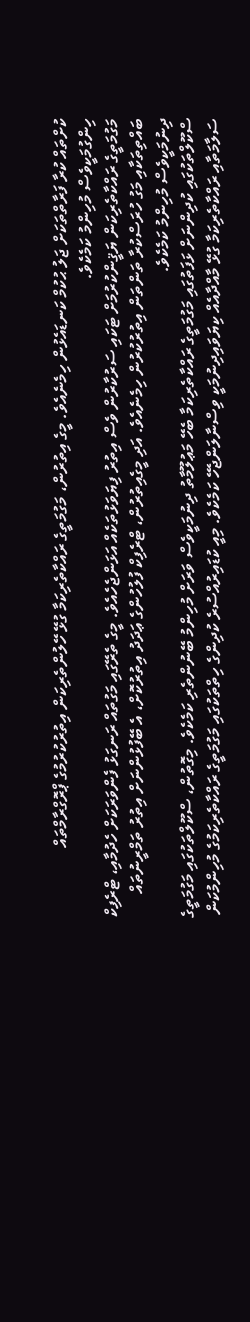ކުށްތައް ކުރާ ފަރާތްތަކަށް ޖަލު ޙުކުމް ކަނޑައެޅުން ހިމެނެއެވެ. މީގެ އިތުރުން، މަގުމަތީގެ ރައްކާތެރިކަމާ ގުޅޭ ހޭލުންތެރިކަން އިތުރުކުރުމުގެ ޕްރޮގްރާމްތައް ހިންގުމަކީވެސް މުހިންމު ކަމެކެވެ.
މަގުމަތީގެ ރައްކާތެރިކަން ޔަޤީންކުރުމަށް ޓަކައި ސަރުކާރުން ވެސް އިތުރު ފިޔަވަޅުތަކެއް އަޅަންޖެހެއެވެ. މީގެ ތެރޭގައި މަގުތައް ރަނގަޅު ފެންވަރަކަށް ހެދުމާއި، ޓްރެފިކް ބައްތިތަކާއި މަގު ހުރަސްކުރާ ތަންތަން އިތުރުކުރުން ހިމެނެއެވެ. އަދި މީގެއިތުރުން، ޓްރެފިކް ފުލުހުންގެ ޢަދަދު އިތުރުކޮށް، އެ ބޭފުޅުންނަށް އިތުރު ތަމްރީނުތައް ދިނުމަކީވެސް މުހިންމު ކަމެކެވެ.
ސްކޫލްތަކުގައި ކުދިންނަށް ޅަފަތުގައި މަގުމަތީގެ ރައްކާތެރިކަމާ ބެހޭ މަޢުލޫމާތު ދިނުމަކީވެސް ވަރަށް މުހިންމު ބޭނުންތެރި ކަމެކެވެ. މިގޮތުން، ސްކޫލްތަކުގައި މަގުމަތީގެ ސަލާމަތާއި ރައްކާތެރިކަމާ ގުޅޭ މާއްދާއެއް ކިޔަވައިދިނުމަކީ ވިސްނާލަންޖެހޭ ކަމެކެވެ. މިއީ ކުޑައިރުއްސުރެ ކުދިންގެ ހިތްތަކުގައި މަގުމަތީގެ ރައްކާތެރިކަމުގެ މުހިންމުކަން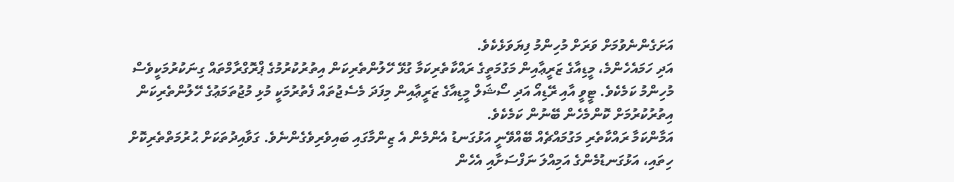އަށަގެންނެވުމަށް ވަރަށް މުހިންމު ފިޔަވަޅެކެވެ.
އަދި ހަމައެހެންމެ، މީޑިއާގެ ޒަރީޢާއިން މަގުމަތީގެ ރައްކާތެރިކަމާ ގުޅޭ ހޭލުންތެރިކަން އިތުރުކުރުމުގެ ޕްރޮގްރާމްތައް ގިނަކުރުމަކީވެސް މުހިންމު ކަމެކެވެ. ޓީވީ އާއި ރޭޑިއޯ އަދި ސޯޝަލް މީޑިއާގެ ޒަރީޢާއިން މިފަދަ މެސެޖުތައް ފެތުރުމަކީ މުޅި މުޖުތަމަޢުގެ ހޭލުންތެރިކަން އިތުރުކުރުމަށް ކޮންމެހެން ބޭނުން ކަމެކެވެ.
އަމާންކަމާ ރައްކާތެރި މަގުމައްޗެއް ބޭއްވޭނީ އަޅުގަނޑު އެންމެން އެ ޒިންމާގައި ބައިވެރިވެގެންނެވެ. ގަވާއިދުތަކަށް ޙުރުމަތްތެރިކޮށް ހިތައި، އަޅުގަނޑުމެންގެ އަމިއްލަ ނަފްސަށާއި އެހެން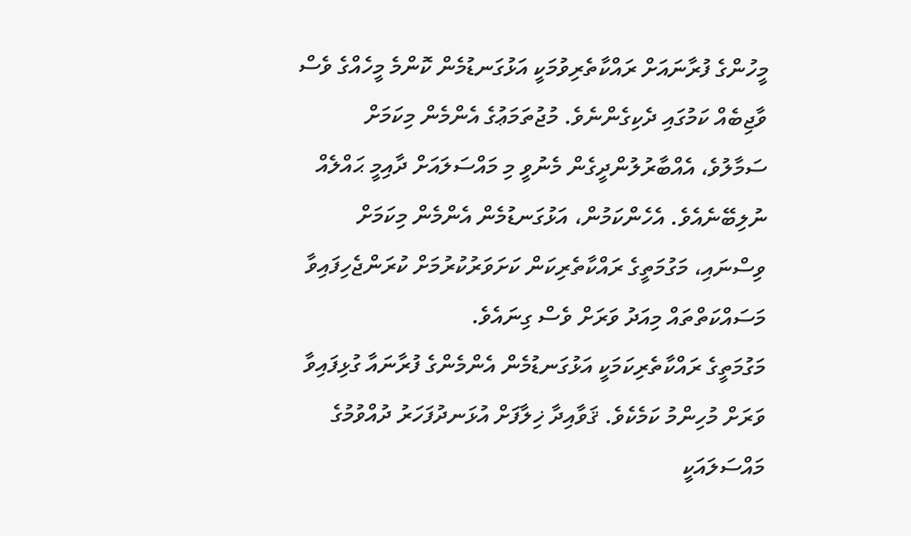މީހުންގެ ފުރާނައަށް ރައްކާތެރިވުމަކީ އަޅުގަނޑުމެން ކޮންމެ މީހެއްގެ ވެސް ވާޖިބެއް ކަމުގައި ދެކިގެންނެވެ. މުޖުތަމަޢުގެ އެންމެން މިކަމަށް ސަމާލުވެ، އެއްބާރުލުންދީގެން މެނުވީ މި މައްސަލައަށް ދާއިމީ ޙައްލެއް ނުލިބޭނެއެވެ. އެހެންކަމުން، އަޅުގަނޑުމެން އެންމެން މިކަމަށް ވިސްނައި، މަގުމަތީގެ ރައްކާތެރިކަން ކަށަވަރުކުރުމަށް ކުރަންޖެހިފައިވާ މަސައްކަތްތައް މިއަދު ވަރަށް ވެސް ގިނައެވެ.
މަގުމަތީގެ ރައްކާތެރިކަމަކީ އަޅުގަނޑުމެން އެންމެންގެ ފުރާނައާ ގުޅިފައިވާ ވަރަށް މުހިންމު ކަމެކެވެ. ޤަވާއިދާ ޚިލާފަށް އުޅަނދުފަހަރު ދުއްވުމުގެ މައްސަލައަކީ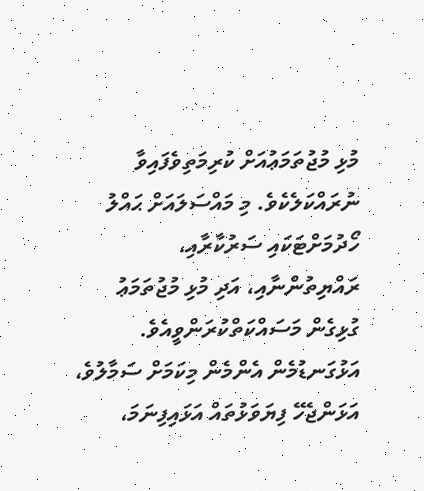މުޅި މުޖުތަމަޢުއަށް ކުރިމަތިވެފައިވާ ނުރައްކަލެކެވެ. މި މައްސަލައަށް ޙައްލު ހޯދުމަށްޓަކައި ސަރުކާރާއި، ރައްޔިތުންނާއި، އަދި މުޅި މުޖުތަމަޢު ގުޅިގެން މަސައްކަތްކުރަންވީއެވެ. އަޅުގަނޑުމެން އެންމެން މިކަމަށް ސަމާލުވެ، އަޅަންޖެހޭ ފިޔަވަޅުތައް އަޅައިފިނަމަ،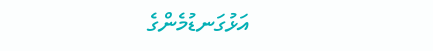އަޅުގަނޑުމެންގެ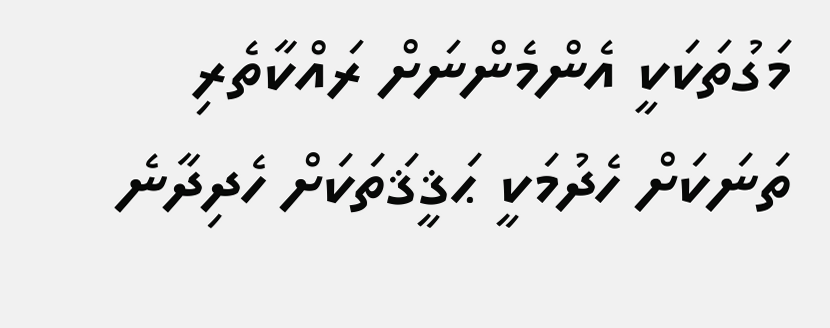މަގުތަކަކީ އެންމެންނަށް ރައްކާތެރި ތަނަކަށް ހެދުމަކީ ޙަޤީޤަތަކަށް ހެދިދާނެ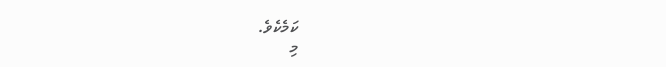ކަމެކެވެ.
މި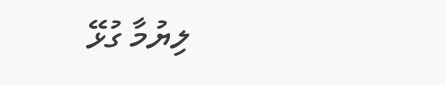ލިޔުމާ ގުޅޭ